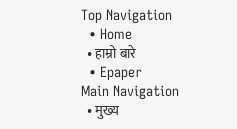Top Navigation
  • Home
  • हाम्रो बारे
  • Epaper
Main Navigation
  • मुख्य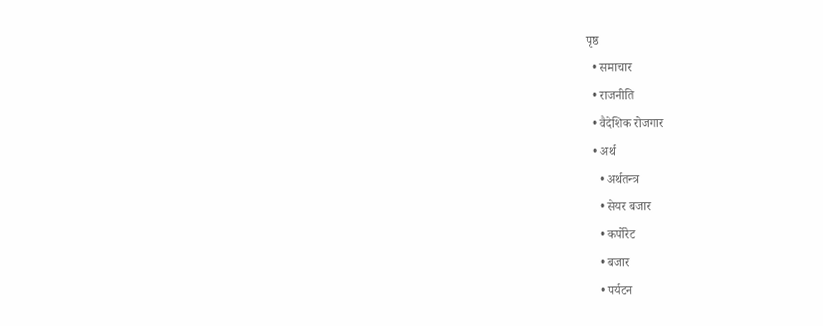पृष्ठ
  • समाचार
  • राजनीति
  • वैदेशिक रोजगार
  • अर्थ
    • अर्थतन्त्र
    • सेयर बजार
    • कर्पोरेट
    • बजार
    • पर्यटन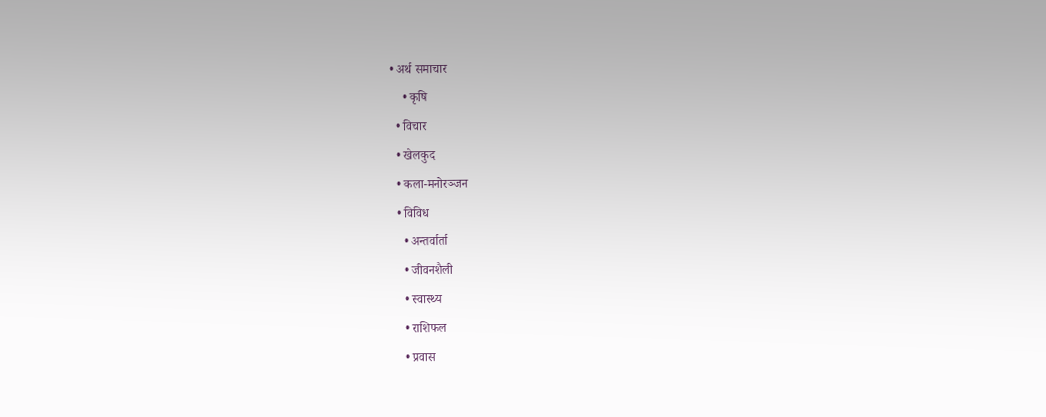• अर्थ समाचार
    • कृषि
  • विचार
  • खेलकुद
  • कला-मनोरञ्‍जन
  • विविध
    • अन्तर्वार्ता
    • जीवनशैली
    • स्वास्थ्य
    • राशिफल
    • प्रवास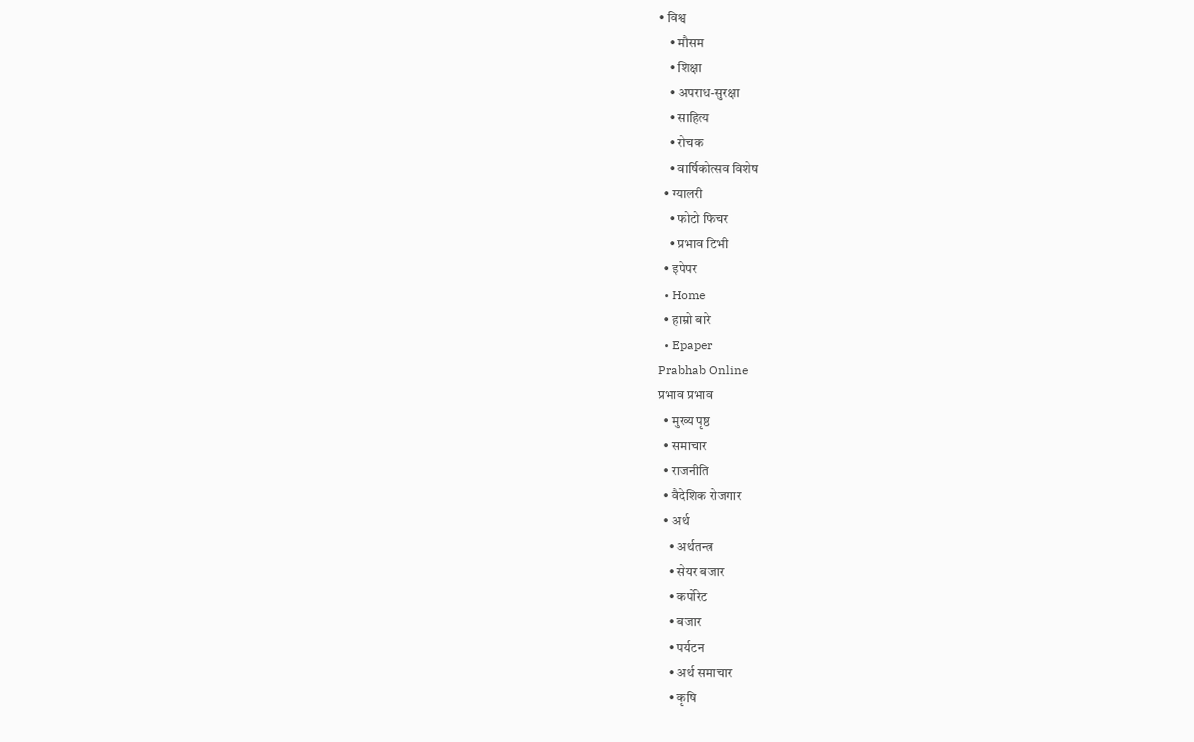• विश्व
    • मौसम
    • शिक्षा
    • अपराध-सुरक्षा
    • साहित्य
    • रोचक
    • वार्षिकोत्सव विशेष
  • ग्यालरी
    • फोटो फिचर
    • प्रभाव टिभी
  • इपेपर
  • Home
  • हाम्रो बारे
  • Epaper
Prabhab Online
प्रभाव प्रभाव
  • मुख्य पृष्ठ
  • समाचार
  • राजनीति
  • वैदेशिक रोजगार
  • अर्थ
    • अर्थतन्त्र
    • सेयर बजार
    • कर्पोरेट
    • बजार
    • पर्यटन
    • अर्थ समाचार
    • कृषि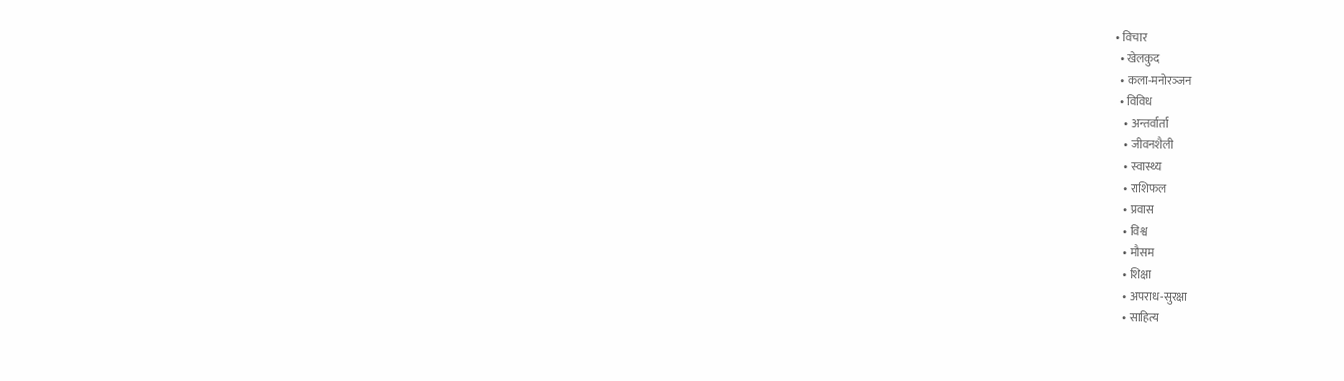• विचार
  • खेलकुद
  • कला-मनोरञ्‍जन
  • विविध
    • अन्तर्वार्ता
    • जीवनशैली
    • स्वास्थ्य
    • राशिफल
    • प्रवास
    • विश्व
    • मौसम
    • शिक्षा
    • अपराध-सुरक्षा
    • साहित्य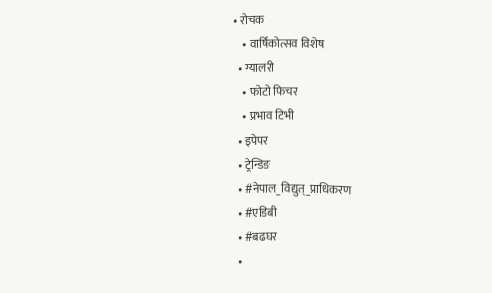• रोचक
    • वार्षिकोत्सव विशेष
  • ग्यालरी
    • फोटो फिचर
    • प्रभाव टिभी
  • इपेपर
  • ट्रेन्डिङ
  • #नेपाल_विद्युत्_प्राधिकरण
  • #एडिबी
  • #बढघर
  •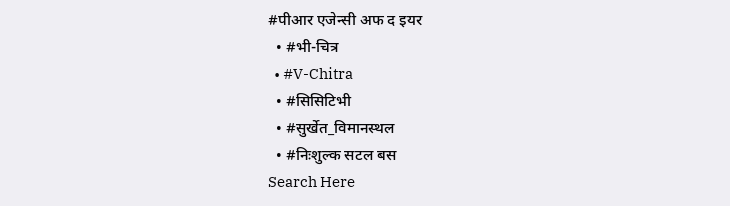#पीआर एजेन्सी अफ द इयर
  • #भी-चित्र
  • #V-Chitra
  • #सिसिटिभी
  • #सुर्खेत_विमानस्थल
  • #निःशुल्क सटल बस
Search Here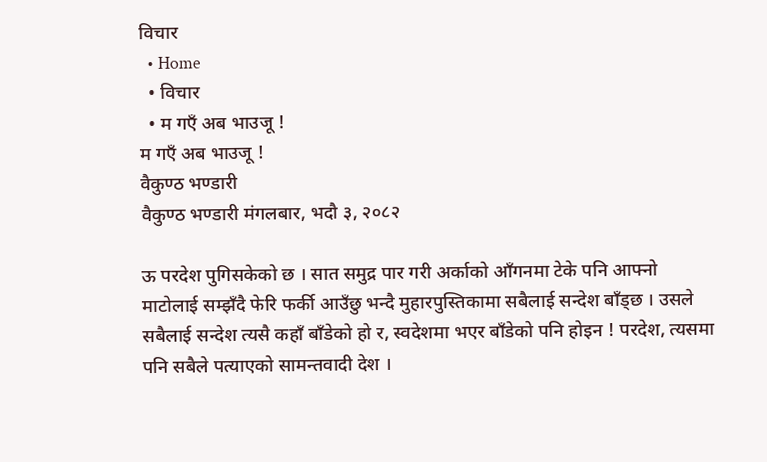विचार
  • Home
  • विचार
  • म गएँ अब भाउजू !
म गएँ अब भाउजू !
वैकुण्ठ भण्डारी
वैकुण्ठ भण्डारी मंगलबार, भदौ ३, २०८२

ऊ परदेश पुगिसकेको छ । सात समुद्र पार गरी अर्काको आँगनमा टेके पनि आफ्नो माटोलाई सम्झँदै फेरि फर्की आउँछु भन्दै मुहारपुस्तिकामा सबैलाई सन्देश बाँड्छ । उसले सबैलाई सन्देश त्यसै कहाँ बाँडेको हो र, स्वदेशमा भएर बाँडेको पनि होइन ! परदेश, त्यसमा पनि सबैले पत्याएको सामन्तवादी देश ।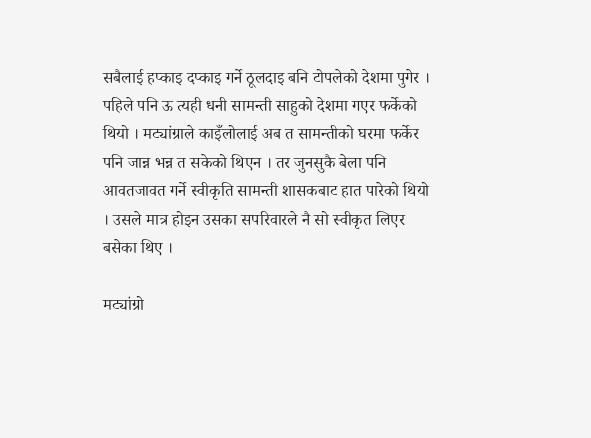सबैलाई हप्काइ दप्काइ गर्ने ठूलदाइ बनि टोपलेको देशमा पुगेर । पहिले पनि ऊ त्यही धनी सामन्ती साहुको देशमा गएर फर्केको थियो । मट्यांग्राले काइँलोलाई अब त सामन्तीको घरमा फर्केर पनि जान्न भन्न त सकेको थिएन । तर जुनसुकै बेला पनि आवतजावत गर्ने स्वीकृति सामन्ती शासकबाट हात पारेको थियो । उसले मात्र होइन उसका सपरिवारले नै सो स्वीकृत लिएर बसेका थिए ।

मट्यांग्रो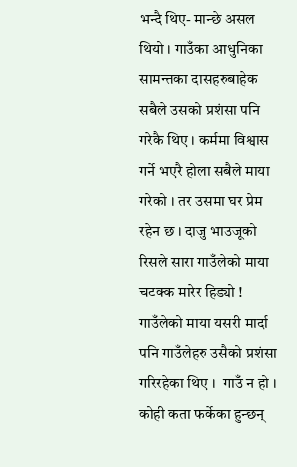भन्दै थिए- मान्छे असल थियो । गाउँका आधुनिका सामन्तका दासहरुबाहेक सबैले उसको प्रशंसा पनि गरेकै थिए । कर्ममा विश्वास गर्ने भएरै होला सबैले माया गरेको । तर उसमा घर प्रेम रहेन छ । दाजु भाउजूको रिसले सारा गाउँलेको माया चटक्क मारेर हिड्यो ! गाउँलेको माया यसरी मार्दा पनि गाउँलेहरु उसैको प्रशंसा गरिरहेका थिए ।  गाउँ न हो । कोही कता फर्केका हुन्छन्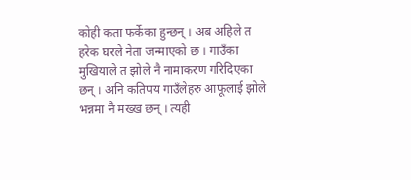कोही कता फर्केका हुन्छन् । अब अहिले त हरेक घरले नेता जन्माएको छ । गाउँका मुखियाले त झोले नै नामाकरण गरिदिएका छन् । अनि कतिपय गाउँलेहरु आफूलाई झोले भन्नमा नै मख्ख छन् । त्यही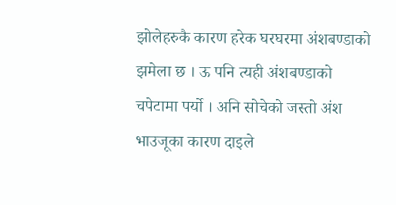झोलेहरुकै कारण हरेक घरघरमा अंशबण्डाको झमेला छ । ऊ पनि त्यही अंशबण्डाको चपेटामा पर्यो । अनि सोचेको जस्तो अंश भाउजूका कारण दाइले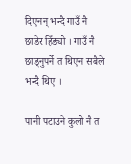दिएनन् भन्दै गाउँ नै छाडेर हिँड्यो । गाउँ नै छाड्नुपर्ने त थिएन सबैले भन्दै थिए ।

पानी पटाउने कुलो नै त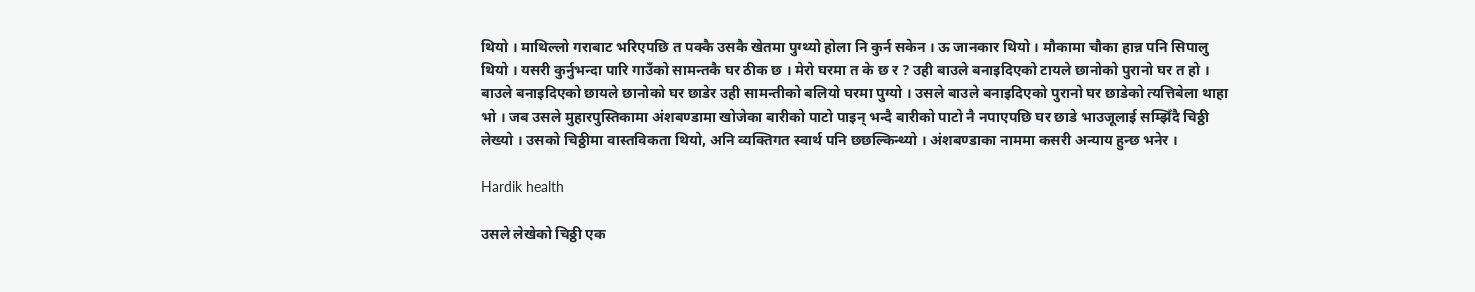थियो । माथिल्लो गराबाट भरिएपछि त पक्कै उसकै खेतमा पुग्थ्यो होला नि कुर्न सकेन । ऊ जानकार थियो । मौकामा चौका हान्न पनि सिपालु थियो । यसरी कुर्नुभन्दा पारि गाउँको सामन्तकै घर ठीक छ । मेरो घरमा त के छ र ? उही बाउले बनाइदिएको टायले छानोको पुरानो घर त हो । बाउले बनाइदिएको छायले छानोको घर छाडेर उही सामन्तीको बलियो घरमा पुग्यो । उसले बाउले बनाइदिएको पुरानो घर छाडेको त्यत्तिबेला थाहा भो । जब उसले मुहारपुस्तिकामा अंशबण्डामा खोजेका बारीको पाटो पाइन् भन्दै बारीको पाटो नै नपाएपछि घर छाडे भाउजूलाई सम्झिँदै चिठ्ठी लेख्यो । उसको चिठ्ठीमा वास्तविकता थियो, अनि व्यक्तिगत स्वार्थ पनि छछल्किन्थ्यो । अंशबण्डाका नाममा कसरी अन्याय हुन्छ भनेर ।

Hardik health

उसले लेखेको चिठ्ठी एक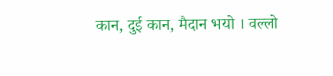कान, दुई कान, मैदान भयो । वल्लो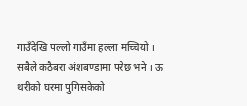गाउँदेखि पल्लो गाउँमा हल्ला मच्चियो । सबैले कठैबरा अंशबण्डामा परेछ भने । ऊ थरीको घरमा पुगिसकेको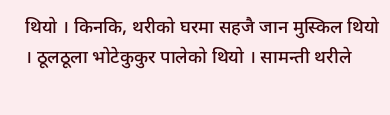थियो । किनकि, थरीको घरमा सहजै जान मुस्किल थियो । ठूलठूला भोटेकुकुर पालेको थियो । सामन्ती थरीले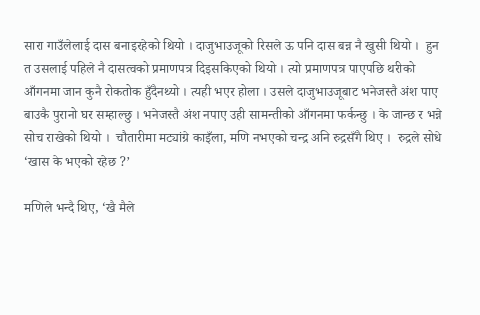सारा गाउँलेलाई दास बनाइरहेको थियो । दाजुभाउजूको रिसले ऊ पनि दास बन्न नै खुसी थियो ।  हुन त उसलाई पहिले नै दासत्वको प्रमाणपत्र दिइसकिएको थियो । त्यो प्रमाणपत्र पाएपछि थरीको आँगनमा जान कुनै रोकतोक हुँदैनथ्यो । त्यही भएर होला । उसले दाजुभाउजूबाट भनेजस्तै अंश पाए बाउकै पुरानो घर सम्हाल्छु । भनेजस्तै अंश नपाए उही सामन्तीको आँगनमा फर्कन्छु । के जान्छ र भन्ने सोच राखेको थियो ।  चौतारीमा मट्यांग्रे काइँला, मणि नभएको चन्द्र अनि रुद्रसँगै थिए ।  रुद्रले सोधे ‘खास के भएको रहेछ ?’

मणिले भन्दै थिए, ‘खै मैले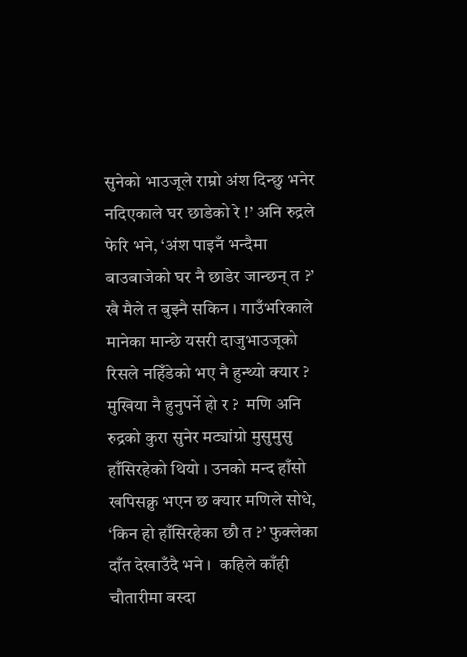सुनेको भाउजूले राम्रो अंश दिन्छु भनेर नदिएकाले घर छाडेको रे !’ अनि रुद्रले फेरि भने, ‘अंश पाइनँ भन्दैमा बाउबाजेको घर नै छाडेर जान्छन् त ?’ खै मैले त बुझ्नै सकिन । गाउँभरिकाले मानेका मान्छे यसरी दाजुभाउजूको रिसले नहिँडेको भए नै हुन्थ्यो क्यार ? मुखिया नै हुनुपर्ने हो र ?  मणि अनि रुद्रको कुरा सुनेर मट्यांग्रो मुसुमुसु हाँसिरहेको थियो । उनको मन्द हाँसो खपिसक्नु भएन छ क्यार मणिले सोधे, ‘किन हो हाँसिरहेका छौ त ?’ फुक्लेका दाँत देखाउँदै भने ।  कहिले काँही चौतारीमा बस्दा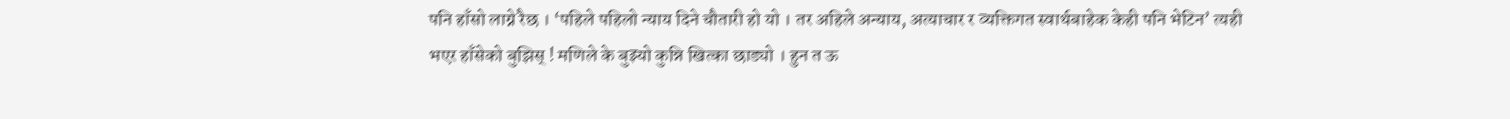पनि हाँसो लाग्ने रैछ । ‘पहिले पहिलो न्याय दिने चौतारी हो यो । तर अहिले अन्याय, अत्याचार र व्यक्तिगत स्वार्थबाहेक केही पनि भेटिन’ त्यही भएर हाँसेको बुझिस् ! मणिले के बुझ्यो कुन्नि खित्का छाड्यो । हुन त ऊ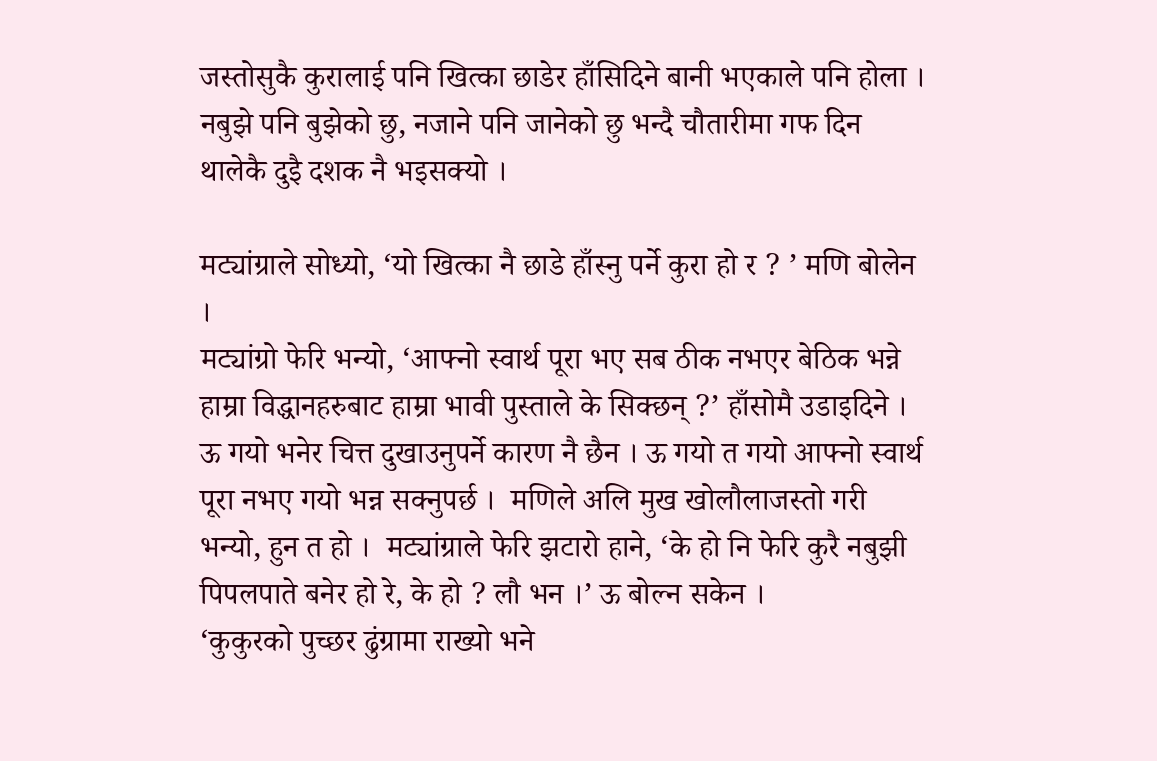जस्तोसुकै कुरालाई पनि खित्का छाडेर हाँसिदिने बानी भएकाले पनि होला । नबुझे पनि बुझेको छु, नजाने पनि जानेको छु भन्दै चौतारीमा गफ दिन थालेकै दुइै दशक नै भइसक्यो ।

मट्यांग्राले सोध्यो, ‘यो खित्का नै छाडे हाँस्नु पर्ने कुरा हो र ? ’ मणि बोलेन ।
मट्यांग्रो फेरि भन्यो, ‘आफ्नो स्वार्थ पूरा भए सब ठीक नभएर बेठिक भन्ने हाम्रा विद्धानहरुबाट हाम्रा भावी पुस्ताले के सिक्छन् ?’ हाँसोमै उडाइदिने । ऊ गयो भनेर चित्त दुखाउनुपर्ने कारण नै छैन । ऊ गयो त गयो आफ्नो स्वार्थ पूरा नभए गयो भन्न सक्नुपर्छ ।  मणिले अलि मुख खोलौलाजस्तो गरी भन्यो, हुन त हो ।  मट्यांग्राले फेरि झटारो हाने, ‘के हो नि फेरि कुरै नबुझी पिपलपाते बनेर हो रे, के हो ? लौ भन ।’ ऊ बोल्न सकेन ।
‘कुकुरको पुच्छर ढुंग्रामा राख्यो भने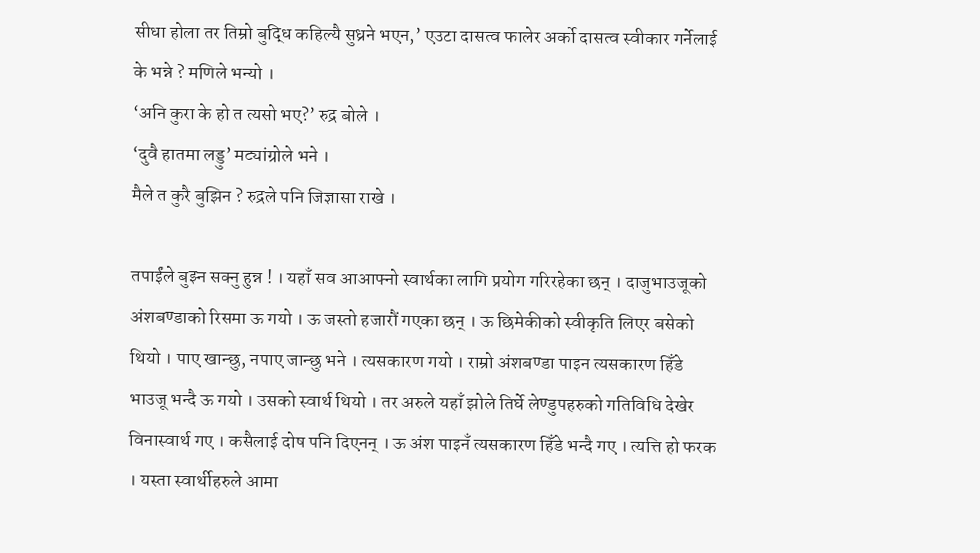सीधा होला तर तिम्रो बुद्धि कहिल्यै सुध्रने भएन,’ एउटा दासत्व फालेर अर्को दासत्व स्वीकार गर्नेलाई के भन्ने ? मणिले भन्यो ।
‘अनि कुरा के हो त त्यसो भए?’ रुद्र बोले ।
‘दुवै हातमा लड्डु’ मट्यांग्रोले भने ।
मैले त कुरै बुझिन ? रुद्रले पनि जिज्ञासा राखे ।

तपाईंले बुझ्न सक्नु हुन्न ! । यहाँ सव आआफ्नो स्वार्थका लागि प्रयोग गरिरहेका छन् । दाजुभाउजूको अंशबण्डाको रिसमा ऊ गयो । ऊ जस्तो हजारौं गएका छन् । ऊ छिमेकीको स्वीकृति लिएर बसेको थियो । पाए खान्छु, नपाए जान्छु भने । त्यसकारण गयो । राम्रो अंशबण्डा पाइन त्यसकारण हिँडे भाउजू भन्दै ऊ गयो । उसको स्वार्थ थियो । तर अरुले यहाँ झोले तिर्घे लेण्डुपहरुको गतिविधि देखेर विनास्वार्थ गए । कसैलाई दोष पनि दिएनन् । ऊ अंश पाइनँ त्यसकारण हिँडे भन्दै गए । त्यत्ति हो फरक । यस्ता स्वार्थीहरुले आमा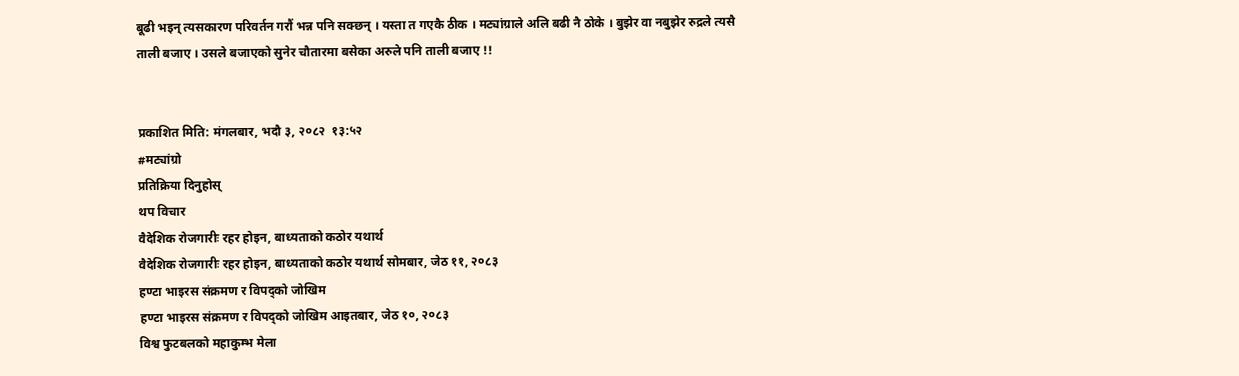बूढी भइन् त्यसकारण परिवर्तन गरौं भन्न पनि सक्छन् । यस्ता त गएकै ठीक । मट्यांग्राले अलि बढी नै ठोके । बुझेर वा नबुझेर रुद्रले त्यसै ताली बजाए । उसले बजाएको सुनेर चौतारमा बसेका अरुले पनि ताली बजाए !!


प्रकाशित मिति: मंगलबार, भदौ ३, २०८२  १३:५२
#मट्यांग्रो
प्रतिक्रिया दिनुहोस्
थप विचार
वैदेशिक रोजगारीः रहर होइन, बाध्यताको कठोर यथार्थ
वैदेशिक रोजगारीः रहर होइन, बाध्यताको कठोर यथार्थ सोमबार, जेठ ११, २०८३
हण्टा भाइरस संक्रमण र विपद्को जोखिम
हण्टा भाइरस संक्रमण र विपद्को जोखिम आइतबार, जेठ १०, २०८३
विश्व फुटबलको महाकुम्भ मेला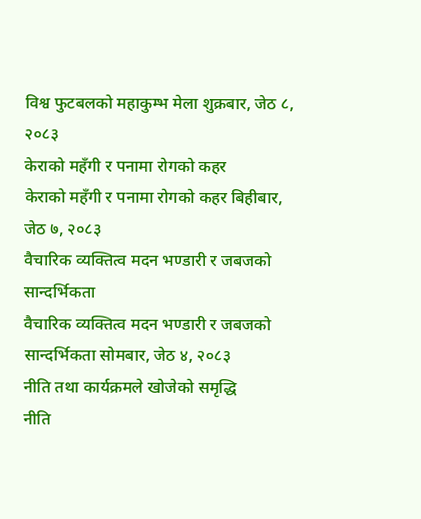विश्व फुटबलको महाकुम्भ मेला शुक्रबार, जेठ ८, २०८३
केराको महँगी र पनामा रोगको कहर
केराको महँगी र पनामा रोगको कहर बिहीबार, जेठ ७, २०८३
वैचारिक व्यक्तित्व मदन भण्डारी र जबजको सान्दर्भिकता
वैचारिक व्यक्तित्व मदन भण्डारी र जबजको सान्दर्भिकता सोमबार, जेठ ४, २०८३
नीति तथा कार्यक्रमले खोजेको समृद्धि
नीति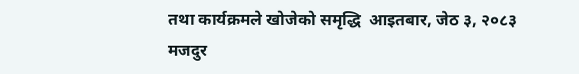तथा कार्यक्रमले खोजेको समृद्धि  आइतबार, जेठ ३, २०८३
मजदुर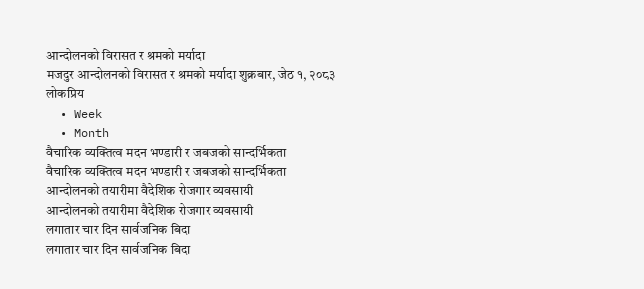आन्दोलनको विरासत र श्रमको मर्यादा
मजदुर आन्दोलनको विरासत र श्रमको मर्यादा शुक्रबार, जेठ १, २०८३
लोकप्रिय
  • Week
  • Month
वैचारिक व्यक्तित्व मदन भण्डारी र जबजको सान्दर्भिकता
वैचारिक व्यक्तित्व मदन भण्डारी र जबजको सान्दर्भिकता
आन्दोलनको तयारीमा वैदेशिक रोजगार व्यवसायी
आन्दोलनको तयारीमा वैदेशिक रोजगार व्यवसायी
लगातार चार दिन सार्वजनिक बिदा
लगातार चार दिन सार्वजनिक बिदा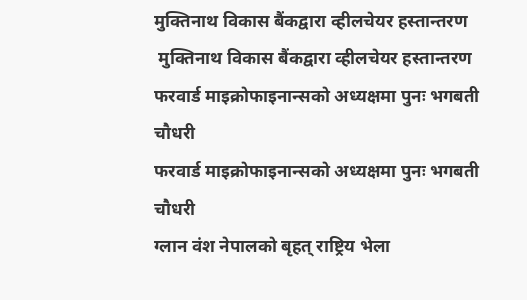मुक्तिनाथ विकास बैंकद्वारा व्हीलचेयर हस्तान्तरण
 मुक्तिनाथ विकास बैंकद्वारा व्हीलचेयर हस्तान्तरण
फरवार्ड माइक्रोफाइनान्सको अध्यक्षमा पुनः भगबती चौधरी
फरवार्ड माइक्रोफाइनान्सको अध्यक्षमा पुनः भगबती चौधरी
ग्लान वंश नेपालको बृहत् राष्ट्रिय भेला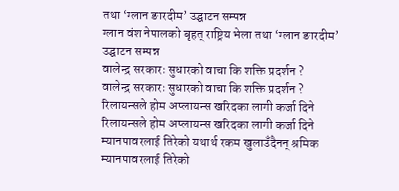तथा ‘ग्लान ङारदीम’ उद्घाटन सम्पन्न
ग्लान वंश नेपालको बृहत् राष्ट्रिय भेला तथा ‘ग्लान ङारदीम’ उद्घाटन सम्पन्न
वालेन्द्र सरकारः सुधारको वाचा कि शक्ति प्रदर्शन ?
वालेन्द्र सरकारः सुधारको वाचा कि शक्ति प्रदर्शन ?
रिलायन्सले होम अप्लायन्स खरिदका लागी कर्जा दिने
रिलायन्सले होम अप्लायन्स खरिदका लागी कर्जा दिने
म्यानपावरलाई तिरेको यथार्थ रकम खुलाउँदैनन् श्रमिक
म्यानपावरलाई तिरेको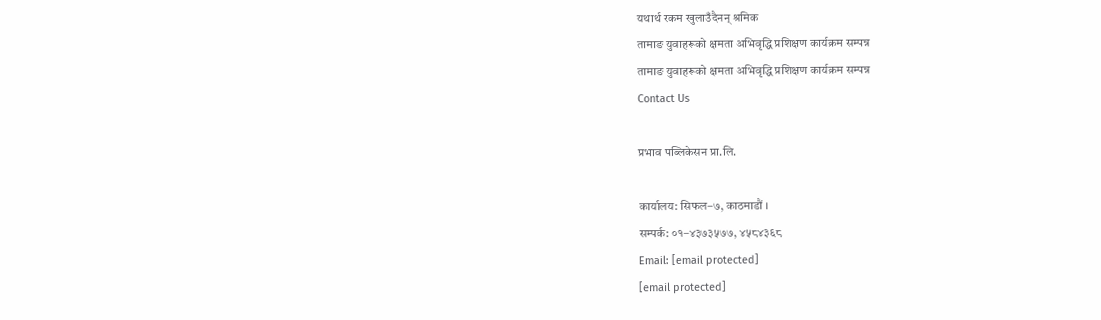यथार्थ रकम खुलाउँदैनन् श्रमिक
तामाङ युवाहरूको क्षमता अभिवृद्धि प्रशिक्षण कार्यक्रम सम्पन्न
तामाङ युवाहरूको क्षमता अभिवृद्धि प्रशिक्षण कार्यक्रम सम्पन्न
Contact Us

प्रभाव पब्लिकेसन प्रा.लि.

कार्यालय: सिफल–७, काठमाडौं ।
सम्पर्क: ०१–४३७३५७७, ४५८४३६८
Email: [email protected]
[email protected]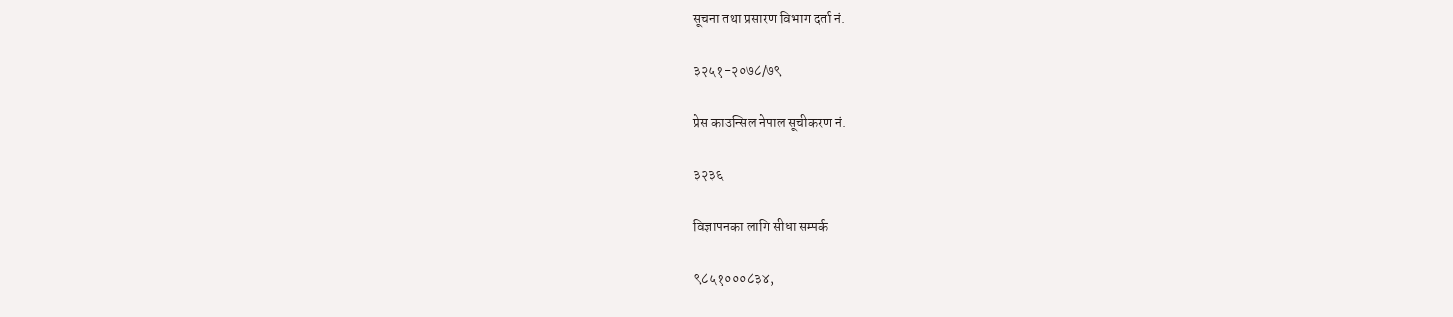सूचना तथा प्रसारण विभाग दर्ता नं.

३२५१-२०७८/७९

प्रेस काउन्सिल नेपाल सूचीकरण नं.

३२३६

विज्ञापनका लागि सीधा सम्पर्क

९८५१०००८३४,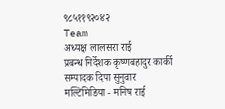९८५११९२०४२
Team
अध्यक्ष लालसरा राई
प्रबन्ध निर्देशक कृष्णबहादुर कार्की
सम्पादक दिपा सुनुवार
मल्टिमिडिया - मनिष राई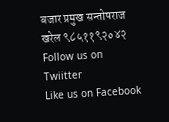बजार प्रमुख सन्तोषराज खरेल ९८५११९२०४२
Follow us on Twiitter
Like us on Facebook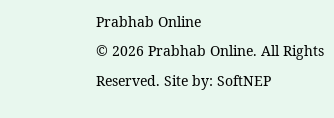Prabhab Online
© 2026 Prabhab Online. All Rights Reserved. Site by: SoftNEP